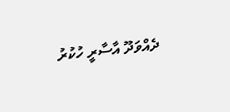ދެއްވަދޫ އާސާރީ ހުކުރު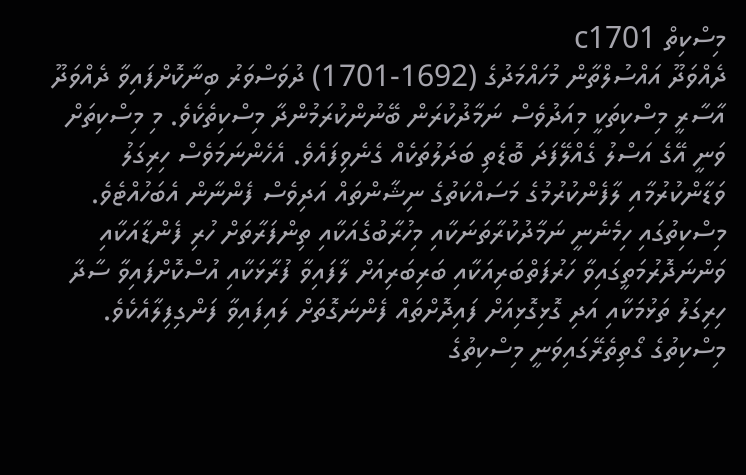މިސްކިތް c1701
ދެއްވަދޫ އައްސުލްތާން މުހައްމަދުގެ (1692-1701) ދުވަސްވަރު ބިނާކޮށްފައިވާ ދެއްވަދޫ އާސާރީ މިސްކިތަކީ މިއަދުވެސް ނަމާދުކުރަން ބޭނުންކުރަމުންދާ މިސްކިތެކެވެ. މި މިސްކިތަށް ވަނީ އޭގެ އަސްލު ގެއްލޭފަދަ ބޮޑެތި ބަދަލުތަކެއް ގެނެވިފައެވެ. އެހެންނަމަވެސް ހިރިގަލު ވަޑާންކުރުމާއި ލާފެންކުރުމުގެ މަސައްކަތުގެ ނިޝާންތައް އަދިވެސް ފެންނާން އެބަހުއްޓެވެ. މިސްކިތުގައި ހިމެނެނީ ނަމާދުކުރާތަނަކާއި މިހުރާބުގެއަކާއި ތިންފަރާތަށް ހުރި ފެންޑާއަކާއި ވަންނަދޮރުމަތީގައިވާ ހަރުފަތްބަރިއަކާއި ބަރިބަރިއަށް ލާފައިވާ ފުރާޅަކާއި އުސްކޮށްފައިވާ ސާދާ ހިރިގަލު ތަޅުމަކާއި އަދި ގޮޅިގޮޅިއަށް ފައިދޮށްތައް ފެންނަގޮތަށް ލައިފައިވާ ފަންގިފިލާއެކެވެ. މިސްކިތުގެ ގޯތިތެރޭގައިވަނީ މިސްކިތުގެ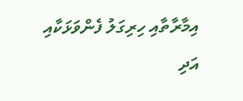އިމާރާތާއި ހިރިގަލު ފެންވަޅަކާއި އަދި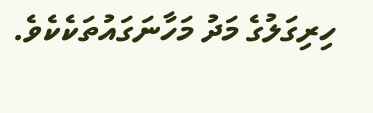ހިރިގަލުގެ މަދު މަހާނަގައުތަކެކެވެ.